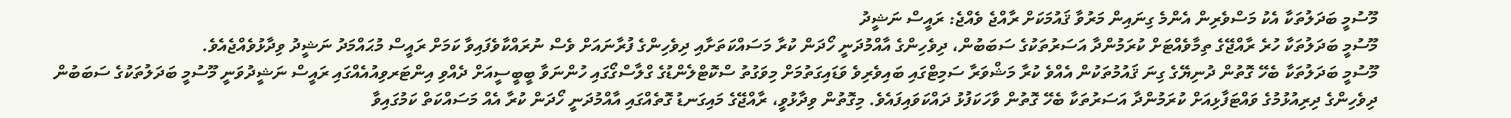މޫސުމީ ބަދަލުތަކާ އެކު މަސްވެރިން އެންމެ ގިނައިން މަރުވާ ޤައުމަކަށް ރާއްޖެ ވެއްޖެ: ރައީސް ނަޝީދު
މޫސުމީ ބަދަލުތަކާ ހުރެ ރާއްޖޭގެ ތިމާވެއްޓަށް ކުރަމުންދާ އަސަރުތަކުގެ ސަބަބުން، ދިވެހިންގެ އާއްމުދަނީ ހޯދަން ކުރާ މަސައްކަތަށާއި ދިވެހިންގެ ފުރާނައަށް ވެސް ނުރައްކާވެފައިވާ ކަމަށް ރައީސް މުޙައްމަދު ނަޝީދު ވިދާޅުވެއްޖެއެވެ.
މޫސުމީ ބަދަލުތަކާ ބެހޭ ގޮތުން ދުނިޔޭގެ ގިނަ ޤައުމުތަކުން އެއްވެ ކުރާ މަޝްވަރާ ސަމިޓްގައި ބައިވެރިވެ ވަޑައިގަތުމަށް މިވަގުތު ސްކޮޓްލެންޑުގެ ގްލާސްގޯގައި ހުންނަވާ ބީބީސީއަށް ދެއްވި އިންޓަރވިއުއެއްގައި ރައީސް ނަޝީދުވަނީ މޫސުމީ ބަދަލުތަކުގެ ސަބަބުން ދިވެހިންގެ ދިރިއުޅުމުގެ ވައްޓަފާޅިއަށް ކުރަމުންދާ އަސަރުތަކާ ބެހޭ ގޮތުން ވާހަކަފުޅު ދައްކަވައިފައެވެ. މިގޮތުން ވިދާޅުވީ، ރާއްޖޭގެ މައިގަނޑު ގޮތެއްގައި އާއްމުދަނީ ހޯދަން ކުރާ އެއް މަސައްކަތް ކަމުގައިވާ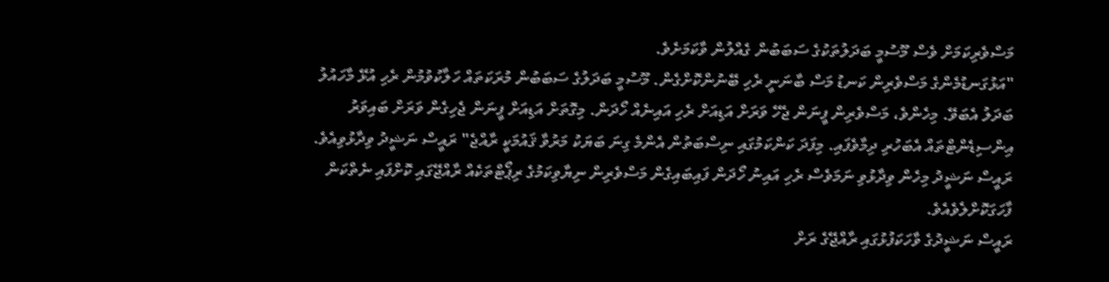މަސްވެރިކަމަށް ވެސް މޫސުމީ ބަދަލުތަކުގެ ސަބަބުން ގެއްލުން ވާކަމަށެވެ.
"އަޅުގަނޑުމެންގެ މަސްވެރިން ކަނޑު މަސް ބާނަނީ ރެހި ބޭނުންކޮށްގެން. މޫސުމީ ބަދަލުގެ ސަބަބުން މުރަކަތައް ހަލާކުވުމުން ރެހި އުޅޭ މާހައުލު ބަދަލު އެބަވޭ. މިހެންވެ، މަސްވެރިން ފީނަން ޖެހޭ ވަރަށް އަޑިއަށް ރެހި އައިނެއް ހޯދަން. މިގޮތަށް އަޑިއަށް ފީނަން ޖެހިގެން ވަރަށް ބައިވަރު އިންސިޑެންޓްތައް އެބަހުރި ދިމާވެފައި. މިފަދަ ކަންކަމުގައި ނިސްބަތުން އެންމެ ގިނަ ބަޔަކު މަރުވާ ޤައުމަކީ ރާއްޖެ" ރައީސް ނަޝީދު ވިދާޅުވިއެވެ.
ރައީސް ނަޝީދު މިހެން ވިދާޅުވި ނަމަވެސް ރެހި އައިނު ހޯދަން ފައިބައިގެން މަސްވެރިން ނިޔާވިކަމުގެ ރިޕޯޓްތަކެއް ރާއްޖޭގައި ކޮށްފައި ނެތްކަން ފާހަގަކޮށްލެވެއެވެ.
ރައީސް ނަޝީދުގެ ވާހަކަފުޅުގައި ރާއްޖޭގެ ރަށް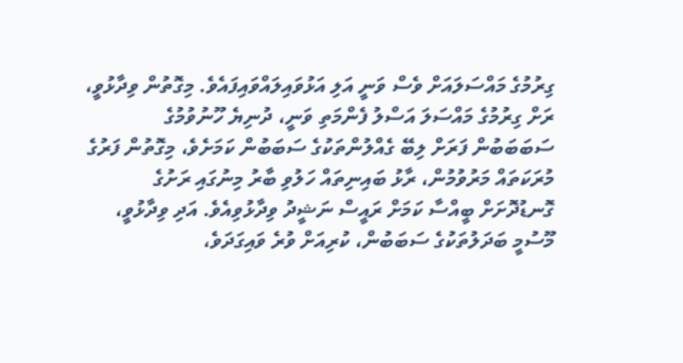ގިރުމުގެ މައްސަލައަށް ވެސް ވަނީ އަލި އަޅުވައިލައްވައިފައެވެ. މިގޮތުން ވިދާޅުވީ، ރަށް ގިރުމުގެ މައްސަލަ އަސްލު ފެންމަތި ވަނީ، ދުނިޔެ ހޫނުވުމުގެ ސަބަބަބުން ފަރަށް ލިބޭ ގެއްލުންތަކުގެ ސަބަބުން ކަމަށެވެ، މިގޮތުން ފަރުގެ މުރަކަތައް މަރުވުމުން، ރާޅު ބައިނިތައް ހަލުވި ބާރު މިނުގައި ރަށުގެ ގޮނޑުދޮށަށް ބީއްސާ ކަމަށް ރައީސް ނަޝީދު ވިދާޅުވިއެވެ. އަދި ވިދާޅުވީ، މޫސުމީ ބަދަލުތަކުގެ ސަބަބުން، ކުރިއަށް ވުރެ ވައިގަދަވެ،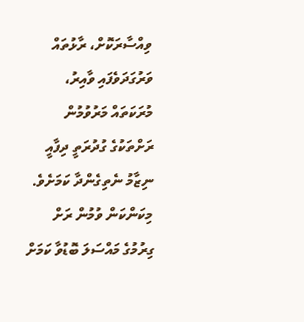ވިއްސާރަކޮށް، ރާޅުތައް ވަރުގަދަވެފައި ވާއިރު، މުރަކަތައް މަރުވުމުން ރަށްތަކުގެ ގުދުރަތީ ދިފާއީ ނިޒާމު ނެތިގެންދާ ކަމަށެވެ. މިކަންކަން ވުމުން ރަށް ގިރުމުގެ މައްސަލަ ބޮޑުވާ ކަމަށް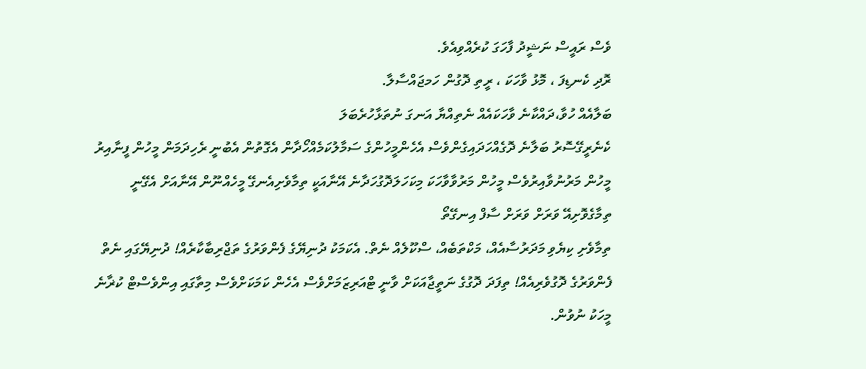ވެސް ރައީސް ނަޝީދު ފާހަގަ ކުރެއްވިއެވެ.
ރޮދި ކެނޑިފަ ، މޮޅު ވާހަކަ ، ރީތި ދޮގުން ހަމޖައްސާލާ.
ބަލާއެއް ހުވާ،ދައްކާނެ ވާހަކައެއް ނެތިއްޔާ އަނގަ ނުތަޅާހުރެބަލަ
ކެނެރީގޭސޮރު ބަލާނެ ދޮގެއްހަދައިގެންވެސް އެހެންމީހުންގެ ސަމާލުކަމެއްހޯދާން އެގޮތުން އެބުނީ ރެހިދަމަން މީހުން ފީނާއިރު މީހުން މަރުނުވާއިރުވެސް މީހުން މަރުވާވާހަކަ މިކަހަލަދޮގުހަދާނެ އޭނާއަކީ ތިމާވެށިއެނގޭ މީހެއްނޫން އޭނާއަށް އެގޭނީ ތިމާގެވޮށިއޭ ވަރަށް ވަރަށް ސާފް އިނގޭތޯ
ތިމާވެށި ކިޔެވި މަދަރުސާއެއް، މަކްތަބެއް، ސްކޫލެއް ނެތް. އެކަމަކު ދުނިޔޭގެ ފެންވަރުގެ ތަޖްރިބާކާރެއް! ދުނިޔޭގައި ނެތް ފެންވަރުގެ ދޮގުވެރިއެއް! ތިފަދަ ދޮގުގެ ނަތީޖާއަކަށް ވާނީ ޓްއަރިޒަމަށްވެސް އެހެން ކަމަކަށްވެސް މިތާގައި އިންވެސްޓް ކުޜާނެ މީހަކު ނުވުން.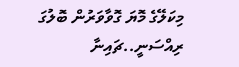މިކަލޭގެ މޮޔަ ގޮވާވަރުން ބޮލުގަ ރިއްސަނީ..ޗައިނާ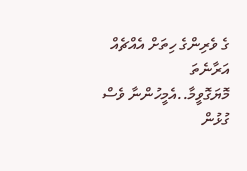ގެ ވެރިންގެ ހިތަށް އެއްޗެއް އަރާނެތަ މޮޔަގޮވީމާ..އެމީހުންނާ ވެސް ގުޅުން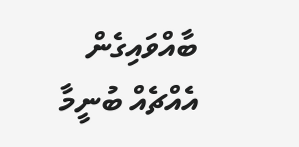ބާއްވައިގެން އެއްޗެއް ބުނީމާ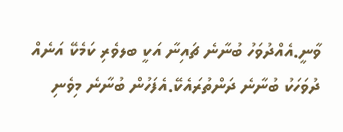ވާނީ.އެއްދުވަހު ބުނާނެ ޗައިނާ އަކީ ބލވެރި ކަމެކޭ އަނެއް ދުވަހަކު ބުނާނެ ދަންތުރައެކޭ.އެފަހުން ބުނާނެ މިވެނި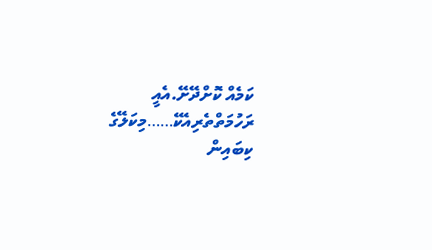ކަމެއް ކޮށްދޭށޭ.އެއީ ރަހުމަތްތެރިއެކޭ……މިކަލޭގެ ކިބައިން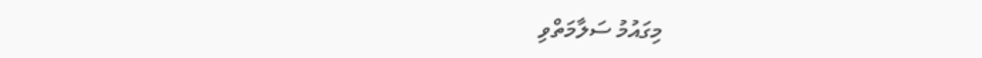މިގައުމު ސަލާމަތްވި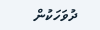ދުވަހަކުން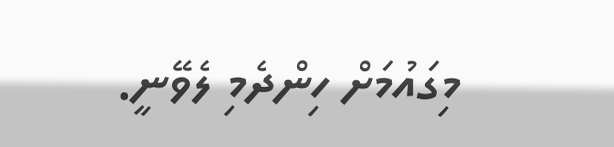މިގައުމަށް ހިންދެމި ލެވޭނީ.